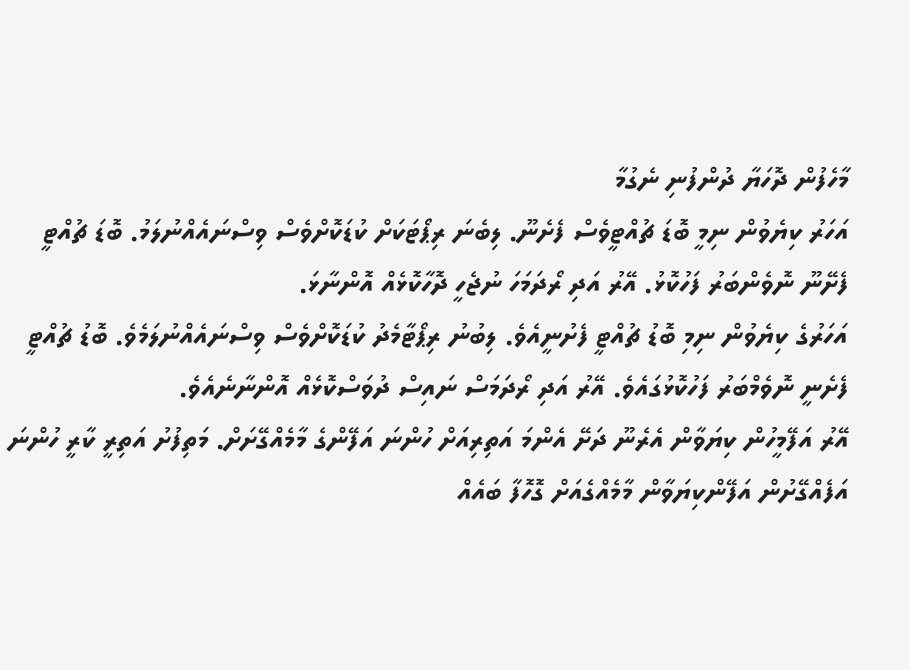މާހެފުން ދޮހަޔާ ދުންފުނި ނެގުމާ
އަހަރު ކިޔެވުން ނިމީ ބޮޑަ ޗުއްޓީވެސް ފެށެނޫ. ލިބެނަ ރިޕޯޓަކަށް ކުޑަކޮށްވެސް ވިސްނައެއްނުލަމު. ބޮޑަ ޗުއްޓީ ފެށޭނޫ ނޮވެންބަރު ފަހުކޮޅު. އޭރު އަދި ރޯދަމަހަ ނުޖެހީ ދޮހާކޮޅެއް އޮންނާޅަ.
އަހަރުގެ ކިޔެވުން ނިމި ބޮޑު ޗުއްޓީ ފެށުނީއެވެ. ލިބުނު ރިޕޯޓާމެދު ކުޑަކޮށްވެސް ވިސްނައެއްނުލަމެވެ. ބޮޑު ޗުއްޓީ ފެށެނީ ނޮވެމްބަރު ފަހުކޮޅުގައެވެ. އޭރު އަދި ރޯދަމަސް ނައިސް ދުވަސްކޮޅެއް އޮންނާނެއެވެ.
އޭރު އަފޭމީހުން ކިޔަވާން އެރެނޫ ދަށޭ އެންމަ އަތިރިއަށް ހުންނަ އަފޭންގެ މާމެއްގޭށަށް. މަތިފުށު އަތިރީ ކާރީ ހުންނަ އަފެއްގޭށުން އަފޭންކިޔަވާން މާމެއްގެއަށް ގޮހޮފާ ބައެއް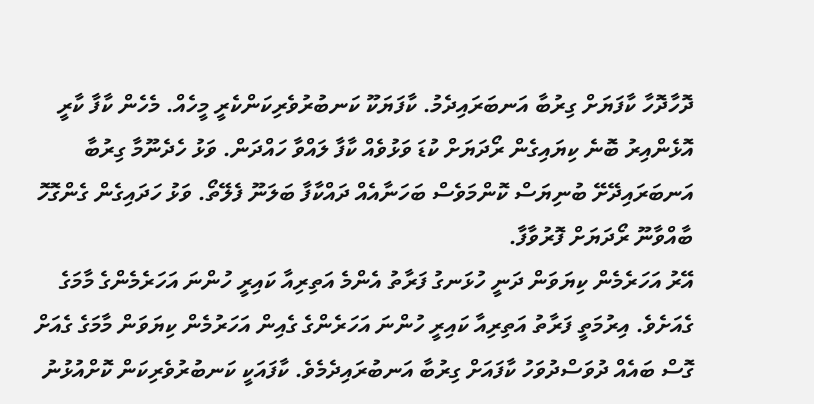ދޮހާދޮހާ ކާފަޔަށް ގިރުބާ އަނބަރައިދެމު. ކާފަޔަކޫ ކަނބުރުވެރިކަންކެރީ މީހެއް. މެހެން ކާފާ ކާރީ އޮޅެންއިރު ބޮނެ ކިޔައިގެން ރޯދަޔަށް ކުޑަ ވަޅުވެއް ކާފާ ލައްވާ ހައްދަން. ވަޅު ހެދެނޫމާ ގިރުބާ އަނބަރައިދޭށޭ ބުނިޔަސް ކޮންމަވެސް ބަހަނާއެއް ދައްކާފާ ބަލަނޫ ފެލޭތޯ. ވަޅު ހަދައިގެން ގެންގޮހޮ ބާއްވާނޫ ރޯދަޔަށް ފޮރުވާފާ.
އޭރު އަހަރެމެން ކިޔަވަން ދަނީ ހުޅަނގު ފަރާތު އެންމެ އަތިރިއާ ކައިރީ ހުންނަ އަހަރެމެންގެ މާމަގެ ގެއަށެވެ. އިރުމަތީ ފަރާތު އަތިރިއާ ކައިރީ ހުންނަ އަހަރެންގެ ގެއިން އަހަރުމެން ކިޔަވަން މާމަގެ ގެއަށް ގޮސް ބައެއް ދުވަސްދުވަހު ކާފައަށް ގިރުބާ އަނބުރައިދެމެވެ. ކާފައަކީ ކަނބުރުވެރިކަން ކޮށްއުޅުނު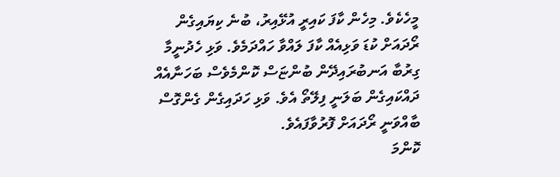މީހެކެވެ. މިހެން ކާފަ ކައިރީ އުޅޭއިރު، ބުނެ ކިޔައިގެން ރޯދައަށް ކުޑަ ވަޅިއެއް ކާފަ ލައްވާ ހައްދަމެވެ. ވަޅި ހެދުނީމާ ގިރުބާ އަނބުރައިދޭން ބުންޏަސް ކޮންމެވެސް ބަހަނާއެއް ދައްކައިގެން ބަލަނީ ފިލޭތޯ އެވެ. ވަޅި ހަދައިގެން ގެންގޮސް ބާއްވަނީ ރޯދައަށް ފޮރުވާފައެވެ.
ކޮންމަ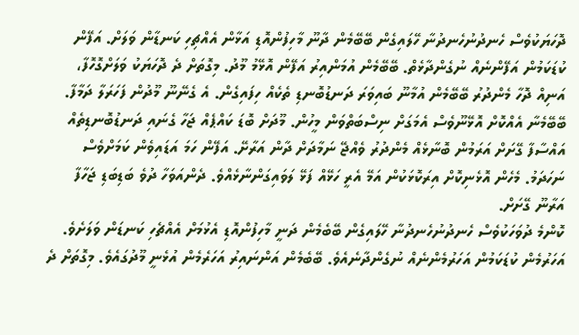ދޮހަޔަކުވެސް ހެނދުނުހެނދުނާ ހޭލައިގެން ބޭބޭމެން ދާނޫ މާހިފުންއޮޑި އަޅާން އެއްޗިހި ކަނޑާން ވަލަށް. އަފޭން ކުޑަކަމުން އަފޭންނެއް ނުގެންދާޅެތް. ބޭބޭމެން އުމަންއިރު އަފޭން އޮޅޭމު މޫދު. މިގޮތަށް ދެ ދޮހަޔަކު ވަލަށްގޮހޮފާ، އަނިއް ދޮހާ މެންދުރު ބޭބޭމެން އުމާނޫ ބައިވަރަ ދަނޑުބޮނޑި ތެކެއް ހިފައިގެން. އެ ގެނޭނޫ މޫދުން ފަހަރަލާ ދަމާފާ. ބޭބޭމެނާ އެއްކޮށް އޮޅޭނޫވެސް އެމަގަށް ނިސްބަތްވަން މީހުން. މޫދަށް ބޮޑަ ކައްޕެއް ޖަހާ ގެނައި ދަނޑުބޮނޑިތެއް އައްސާފާ ގޭށަށް އަރަމުން ބޮނާޅެއް މެންދުރު ވެއްޖޭ ނަމާދަށް ދާން އަރާށޭ. އަފޭން ހަމަ އަޑައިވެން ކަމަށްވެސް ނަހަދަމު. މެހެން އޮޅެނިކޮށް އިރަކޮޅަކުން އަމޭ އެރީ ހަޅޭއް ފަޅޭ ލަވައިގަންނާޅެއްވެ. ދެންއަވަހާ ދުވެ ބަޑިބަޑި ޖަހާފާ އަރާނޫ ގޭށަށް.
ކޮންމެ ދުވަހަކުވެސް ހެނދުނުހެނދުނާ ހޭލައިގެން ބޭބެމެން ދަނީ މާހިފުންއޮޑި އެޅުމަށް އެއްޗެހި ކަނޑަން ވަލަށެވެ. އަހަރުމެން ކުޑަކަމުން އަހަރުމެންނެއް ނުގެންދާނެއެވެ. ބޭބެމެން އަންނައިރު އަހަރެމެން އުޅެނީ މޫދުގައެވެ. މިގޮތަށް ދެ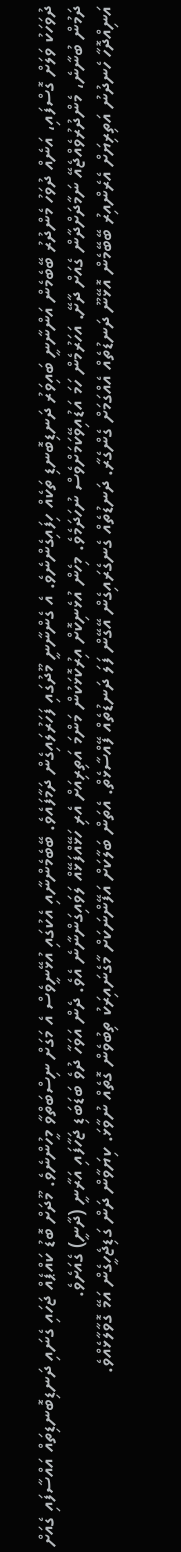ދުވަހަކު ވަލަށް ގޮސްފައި، އަނެއް ދުވަހު މެންދުރު ބޭބެމެން އަންނާނީ ބައިވަރު ދަނޑިބޮނޑި ތަކެއް ހިފައިގެންނެވެ. އެ ގެންނާނީ މޫދުގައި ފަހަރުލައިގެން ދަމާފައެވެ. ބޭބެމެންނާއި އެކުގައި އުޅޭނީވެސް އެ މަގަށް ނިސްބަތްވާ މީހުންނެވެ. މޫދަށް ބޮޑު ކައްޕެއް ޖަހައި ގެނައި ދަނޑިބޮނޑިތައް އައްސާފައި ގެއަށް ދަމުން ބުނާނެ، މެންދުރުވެއްޖެއޭ ނަމާދަށްދާން ގެއަށް ދާށޭ. އަހަރުމެން ހަމަ އަޑުއިވޭކަމަށްވެސް ނުހަދަމެވެ. މިހެން އުޅެނިކޮށް އިރުކޮޅަކުން މަންމަ އަތިރިއަށް އެރި ހަޅޭއްފަޅޭއް ލަވައިގަންނާނެ އެވެ. ދެން އަވަހާ ދުވެ ބަޑަބަޑި ޖަހާފައި އަރާނީ (ދާނީ) ގެއަށެވެ.
އަނިއްދޮހާ ހެނދުނު އަތިރިޔަށް އެރެންއިރު ބޭބޭމެން އޮޅޭނޫ ދަނޑުތެއް އެއްގަމަށް ގެންގެރާ. ދަނޑުތެއް ގެނގެރައިގެން އޭގޭން ފަލަ ދަނޑުތެއް ފޭއްސާޅެތް. އެތަން ބަލާކަށް އަފޭންނަކަށް މާގެނައިރަކު ތިބުވެން ގޮތެއް ނުވާޅަ. ކިޔަވާން ދަން ގަޑިޖެހީގެން އަމޭ ގޮވާލާޅެއްވެ.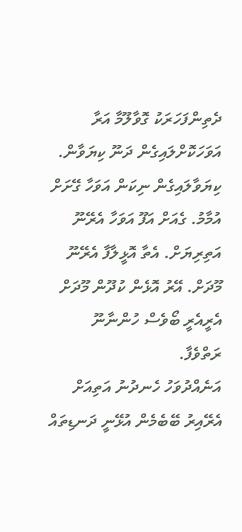ދެތިންފަހަރަކު ގޮވާލޫމާ އަރާ އަވަހަކޮށްލައިގެން ދަނޫ ކިޔަވާން. ކިޔަވާލައިގެން ނިކަން އަވަހާ ގޭށަށް އުމާމު. ގެއަށް އަފޫ އަވަހާ އެރޭނޫ އަތިރިޔަށް. އެތާ އޮޅީލާފާ އެރޭނޫ މޫދަށް. އޭރު އޮޅެން ކުދޫން މޫދަށް އެރީއެރީ ބޯވެސް ހުންނާނޫ ރަތްވެފާ.
އަނެއްދުވަހު ހެނދުނު އަތިއަށް އެރޭއިރު ބޭބެމެން އުޅޭނީ ދަނޑިތައް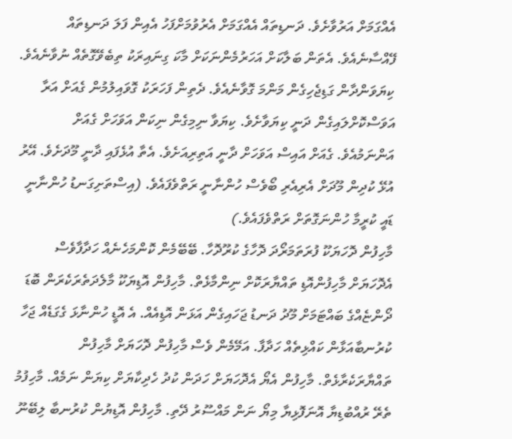އެއްގަމަށް އަރުވާށެވެ. ދަނޑިތައް އެއްގަމަށް އެރުވުމަށްފަހު އެއިން ފަލަ ދަނޑިތައް ފޭއްސާނެއެވެ. އެތަން ބަލާކަށް އަހަރުމެންނަކަށް މާކަ ގިނައިރަކު ތިބެވޭގޮތެއް ނުވާނެއެވެ. ކިޔަވަންދާން ގަޑިޖެހިގެން މަންމަ ގޮވާނެއެވެ. ދެތިން ފަހަރަކު ގޮވައިލުމުން ގެއަށް އަރާ އަވަސްކޮށްލައިގެން ދަނީ ކިޔަވާށެވެ. ކިޔަވާ ނިމިގެން ނިކަން އަވަހަށް ގެއަށް އަންނަމުއެވެ. ގެއަށް އައިސް އަވަހަށް ދާނީ އަތިރިއަށެވެ. އެތާ އުޅެފައި ދާނީ މޫދަށެވެ. އޭރު އުޅޭ ކުދިން މޫދަށް އެރިއެރި ބޯވެސް ހުންނާނީ ރަތްވެފައެވެ. (އިސްތަށިގަނޑު ހުންނާނީ ޑައީ ކުރީމާ ހުންނަގޮތަށް ރަތްވެފައެވެ.)
މާހިފުން ދޮހަޔަކޫ ފުރަތަމަރޯދަ ދޮހާގެ ކުރޫދޮހާ. ބޭބޭމެން ކޮންމަހެނެއް ހަދާފާވެސް އެދޮހަޔަށް މާހިފުންއޮޑި ތައްޔާރަކޮށް ނިންމާޅެތް. މާހިފުން އޮޑިޔަކޫ މާލެދަތެރަކެރަން ބޮޑަ ދޯންޏެއްގެ ބައްޓަމަށް މޫދު ދަނޑު ޖަހައިގެން އަޅަން އޮޑިއެއް. އެ އޮޑީ ހުންނާޅަ ގެގަޑެއް ޖަހާ ކުރުނބާއަޅާން ކައްޅިތެއް ހަދާފާ. އަމޭމެން ވެސް މާހިފުން ދޮހަޔަށް މާހިފުން ތައްޔާރަކެރާޅެތް. މާހިފުން އެޔޯ އެދޮހަޔަށް ހަދަން ކުދު ހެދިކާޔަށް ކިޔަން ނަމެއް. މާހިފުމު ތެރޭ ރުއްބުޑިޔާ އޮނަފޮޅިޔާ މިޔޯ ނަން މައްސޫރު ދޭތި. މާހިފުން އޮޑިޔުން ކުރުނބާ ލިބޭނޫ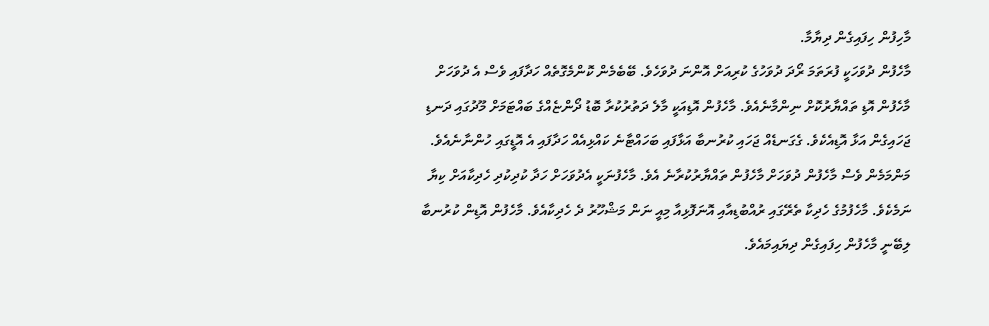މާހިފުން ހިފައިގެން ދިޔާމާ.
މާހެފުން ދުވަހަކީ ފުރަތަމަ ރޯދަ ދުވަހުގެ ކުރިއަށް އޮންނަ ދުވަހެވެ. ބޭބެމެން ކޮންމެގޮތެއް ހަދާފައި ވެސް އެ ދުވަހަށް މާހެފުން އޮޑި ތައްޔާރުކޮށް ނިންމާނެއެވެ. މާހެފުން އޮޑިއަކީ މާލެ ދަތުރުކުރާ ބޮޑު ދޯންޏެއްގެ ބައްޓަމަށް މޫދުގައި ދަނޑި ޖަހައިގެން އަޅާ އޮޑިއެކެވެ. ގެގަނޑެއް ޖަހައި ކުރުނބާ އަޅާފައި ބަހައްޓާނެ ކައްޅިއެއް ހަދާފައި އެ އޮޑީގައި ހުންނާނެއެވެ. މަންމަމެން ވެސް މާހެފުން ދުވަހަށް މާހެފުން ތައްޔާރުކުރާނެ އެވެ. މާހެފުނަކީ އެދުވަހަށް ހަދާ ކުދިކުދި ހެދިކާއަށް ކިޔާ ނަމެކެވެ. މާހެފުމުގެ ހެދިކާ ތެރޭގައި ރުއްބުޑިއާއި އޮނަފޮޅިއާ މިއީ ނަން މަޝްހޫރު ދެ ހެދިކާއެވެ. މާހެފުން އޮޑިން ކުރުނބާ ލިބޭނީ މާހެފުން ހިފައިގެން ދިޔައިމައެވެ.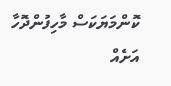ކޮންމަޔަކަސް މާހިފުންދޮހާ އަށެއް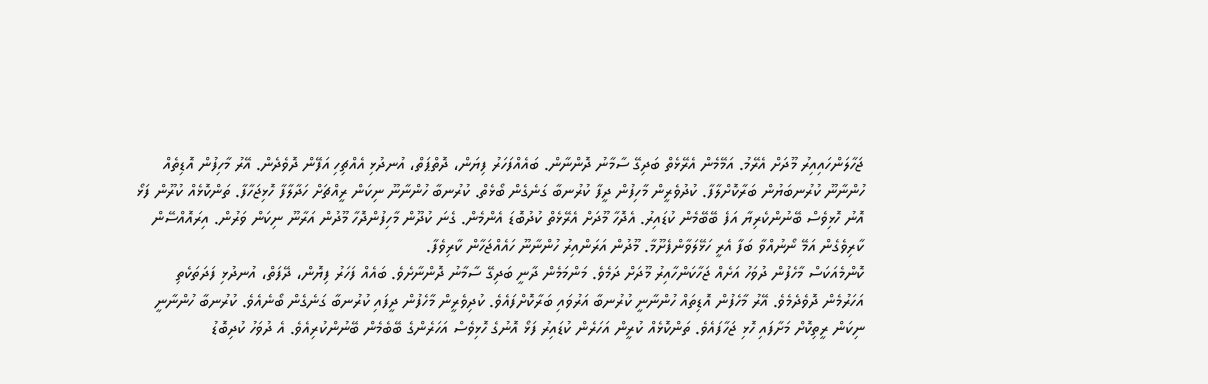ޖަހާލަންހައިއިރު މޫދަށް އެރޭމު. އަމޭމެން އެރޭޅެތް ބަދިގޭ ސާމާނު ދޮންނާން. ބައެއްފަހަރު ފިޔަން، ދޮތްޕަތް، އުނދުޅި އެއްޗިހި އަފޭން ދޮވެދެން. އޭރު މާހިފުން އޮޑިތެއް ހުންނާނޫ ކުރުނބަޔުން ބަރާކޮށްލާފާ. ކުދުވެރީން މާހިފުން ދީފާ ކުރުނބާ ގަނެގެން ބޯޅެތް. ކުރުނބާ ހުންނާނޫ ނިކަން ރީއްޗަށް ހަދާލާފާ ހޮޅިޖަހާފާ. ތަންކޮޅެއް ކުރޫން ފަޅޯ އޮނު ހޮޅިވެސް ބޭނުންކެރިޔާ އަފެ ބޭބޭމެން ކުޑައިރު. އެދޮހާ މޫދަށް އެރޭޅެތް ކުދުބޮޑަ އެންމެން. ގެނަ ކުދޫން މާހިފުންދޮހާ މޫދުން އަރާނޫ ނިކަން ވަރުން. އިރައޮއްސޭން ކާރިވެގެން އަމޭ ނޯނުއްވާ ބަފާ އެރީ ހަޅޭލަވާންފެށޫމާ. މޫދުން އަރަންއިރު ހުންނާނޫ ހައެއްޖަހާން ކާރިވެފާ.
ކޮންމެއަކަސް މާހެފުން ދުވަހު އަށެއް ޖަހާކަންހާއިރު މޫދަށް ދަމެވެ. މަންމަމެން ދާނީ ބަދިގޭ ސާމާނު ދޮންނާށެވެ. ބައެއް ފަހަރު ފިޔޮން، ދޭފަތް، އުނދުޅި ފަދަތަކެތި އަހަރުމެން ދޮވެދެމެވެ. އޭރު މާހެފުން އޮޑިތައް ހުންނާނީ ކުރުނބާ އަރުވައި ބަރާކޮށްފައެވެ. ކުދިވެރީން މާހެފުން ދީފައި ކުރުނބާ ގަނެގެން ބޯނެއެވެ. ކުރުނބާ ހުންނާނީ ނިކަން ރީތިކޮށް މަށާފައި ހޮޅި ޖަހާފައެވެ. ތަންކޮޅެއް ކުރީން އަހަރެން ކުޑައިރު ފަޅޯ އޮނުގެ ހޮޅިވެސް އަހަރެންގެ ބޭބެމެން ބޭނުންކުރިއެވެ. އެ ދުވަހު ކުދިބޮޑު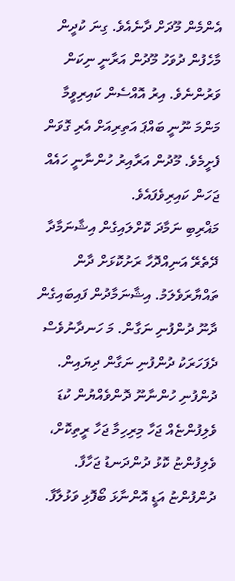އެންމެން މޫދަށް ދާނެއެވެ. ގިނަ ކުދީން މާހެފުން ދުވަހު މޫދުން އަރާނީ ނިކަން ވަރުންނެވެ. އިރު އޮއްސެން ކައިރިވީމާ މަންމަ ނޫނީ ބައްޕަ އަތިރިއަށް އެރި ގޮވަން ފެށީމެވެ. މޫދުން އަރާއިރު ހުންނާނީ ހައެއް ޖަހަން ކައިރިވެފައެވެ.
މަޣްރިބި ނަމާދަ ކޮށްލައިގެން އިޝާނަމާދާ ދޭތެރޭ އަނިއްދޮހާ ރަށުކޮޅަށް ދާން ތައްޔާރަވެލަމު. އިޝާނަމާދުން ފައިބައިގެން ދާނޫ ދުންފުނި ނަގާން. މަ ހަނދާނުވެސް ދެފަހަރަކު ދުންފުނި ނަގާން ދިޔައިން. ދުންފުނި ހުންނާނޫ ދޮންވެއްޔުން ކުޑަ ވެލިފުންޏެއް ޖަހާ މިރިހިމާ ޖަހާ ރީތިކޮށް، ވެލިފުންޏު ކޮޅު ދުންދަނޑު ޖަހާފާ. ދުންފުންޏު އަޑީ އޮންނާޅަ ބޯފޮޅި ވަޅުލާފާ.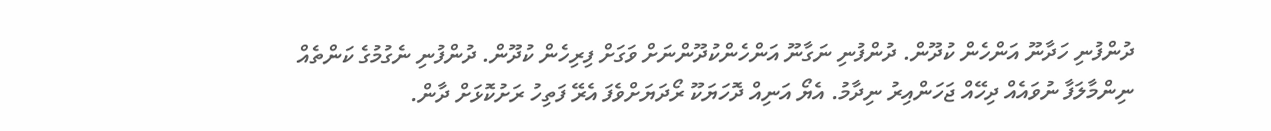ދުންފުނި ހަދާނޫ އަންހެން ކުދޫން. ދުންފުނި ނަގާނޫ އަންހެންކުދޫންނަށް ވަގަށް ފިރިހެން ކުދޫން. ދުންފުނި ނެގުމުގެ ކަންތެއް ނިންމާލަފާ ނުވައެއް ދިހޭއް ޖަހަންއިރު ނިދާމު. އެޔޯ އަނިއް ދޮހަޔަކޫ ރޯދަޔަށްވެފަ އެރޭ ފަތިހު ރަށުކޮޅަށް ދާން.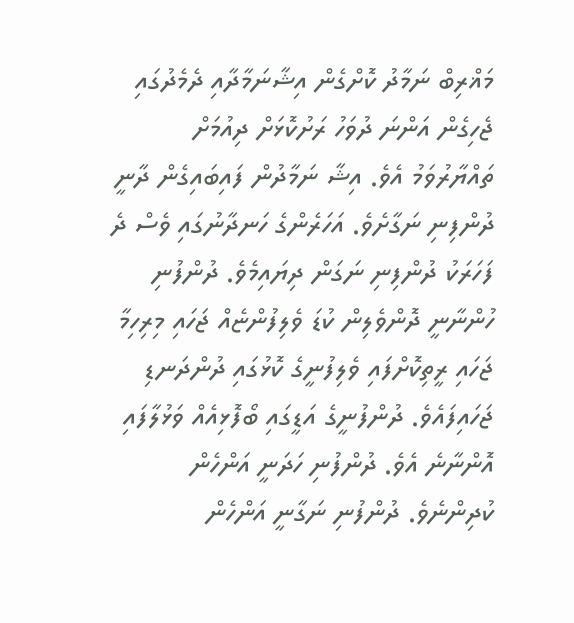މަޣްރިބް ނަމާދު ކޮށްގެން އިޝާނަމާދާއި ދެމެދުގައި ޖެހިގެން އަންނަ ދުވަހު ރަށުކޮޅަށް ދިއުމަށް ތައްޔާރުވަމު އެވެ. އިޝާ ނަމާދުން ފައިބައިގެން ދާނީ ދުންފިނި ނަގާށެވެ. އަހަރެންގެ ހަނދާނުގައި ވެސް ދެ ފަހަރަކު ދުންފިނި ނަގަން ދިޔައިމެވެ. ދުންފުނި ހުންނާނީ ދޮންވެލިން ކުޑަ ވެލިފުންޏެއް ޖަހައި މިރިހިމާ ޖަހައި ރީތިކޮށްފައި ވެލިފުނީގެ ކޮޅުގައި ދުންދަނޑި ޖަހައިފައެވެ. ދުންފުނީގެ އަޑީގައި ބޯފޮޅިއެއް ވަޅުލާފައި އޮންނާނެ އެވެ. ދުންފުނި ހަދަނީ އަންހެން ކުދިންނެވެ. ދުންފުނި ނަގާނީ އަންހެން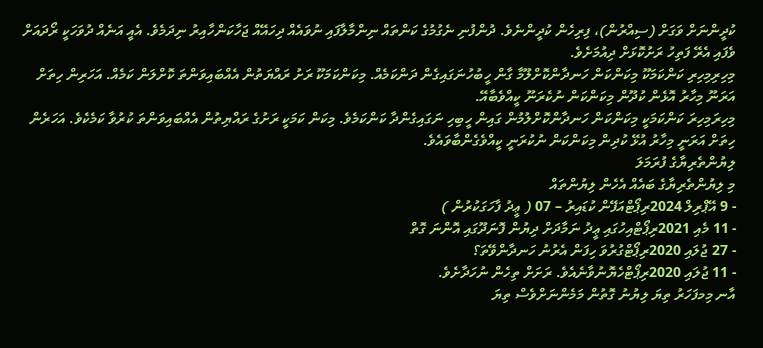ކުދީންނަށް ވަގަށް (ސިއްރުން)، ފިރިހެން ކުދީންނެވެ. ދުންފުނި ނެގުމުގެ ކަންތައް ނިންމާލާފައި ނުވައެއް ދިހައޭއް ޖަހާކަންހާއިރު ނިދަމެވެ. އެއީ އަނެއް ދުވަހަކީ ރޯދައަށް ވެފައި އެރޭ ފަތިހު ރަށުކޮޅަށް ދިއުމަށެވެ.
މިހިރިމިހިރި ކަންކަމަކޫ މިކަންކަން ހަނދާންކޮށްލޫމާ ގާން ހީބުހުނަގައިގެން ދަންކަމެއް. މިކަންކަމަކޫ ރަށު ރައްޔަތުން އެއްބައިވަންތަ ކޮށްލަން ކަމެއް. އަހަރިން ހިތަށް އަރަނޫ މިހާރު އޮޅެން ކުދޫން މިކަންކަން ނުކެރަނޫ ކީއްވެބާއޭ.
މިހިރަމިހިރަ ކަންކަމަކީ މިކަންކަން ހަނދާންކޮށްލުމުން ގައިން ހީބިހި ނަގައިގެންދާ ކަންކަމެވެ. މިކަން ކަމަކީ ރަށުގެ ރައްޔިތުން އެއްބައިވަންތަ ކުރުވާ ކަމެކެވެ. އަހަރެން ހިތަށް އަރަނީ މިހާރު އުޅޭ ކުދިން މިކަންކަން ނުކުރަނީ ކީއްވެގެންބާވައެވެ.
ލިޔުންތެރިޔާގެ ފުރަމަލަ
މި ލިޔުންތެރިޔާގެ ބައެއް އެހެން ލިޔުންތައް
- 9 އޭޕްރިލް 2024ރިޕޯޓްއަފޭން ކުޑައިރު – 07 ( ޢީދު ފާހަގަކުރުން )
- 11 މެއި 2021ރިޕޯޓްއިހުގައި ޢީދު ނަމާދަށް ދިޔުން ފޮނަދޫގައި އޮންނަ ގޮތް
- 27 ޖުލައި 2020ރިޕޯޓްގުރުވަ ހިފަން އެރުނު ހަނދާންވޭތަ؟
- 11 ޖުލައި 2020ރިޕޯޓްހެޔޮނުވާނެއެވެ. ރަށަށް ތިހެން ނުހަދާށެވެ.
އާނ މިމފަހަރު ތިޔަ ލިޔުނު ގޮތުން މަމެންނަށްވެސް ތިޔަ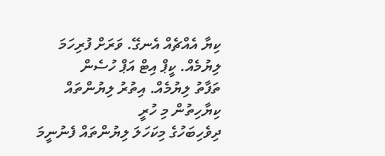ކިޔާ އެއްޗެއް އެނގޭ. ވަރަށް ފުރިހަމަ ލިޔުމެއް. ކީޕް އިޓް އަޕް ހުސެން
ތަފާތު ލިޔުމެއް. އިތުރު ލިޔުންތައް ކިޔާހިތުން މި ހުރީ
ދިވެހިބަހުގެ މިކަހަލަ ލިޔުންތައް ފެނުނީމަ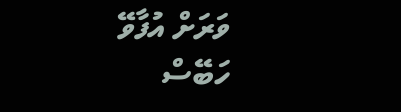ވަރަށް އުފާވޭ
ހަބޭސް